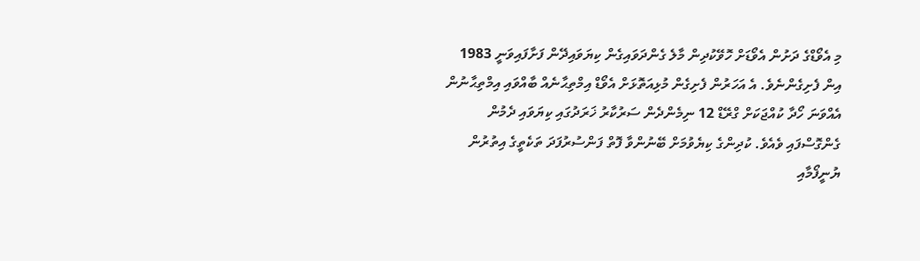މި އެވޯޑްގެ ދަށުން އެވޯޑަށް ހޮވޭކުދިން މާލެ ގެންދަވައިގެން ކިޔަވައިދޭން ފަށާފައިވަނީ 1983 އިން ފެށިގެންނެވެ. އެ އަހަރުން ފެށިގެން މުޅިއަތޮޅަށް އެވޯޑް އިމްތިޙާނެއް ބާއްވައި އިމްތިޙާނުން އެއްވަނަ ހޯދާ ކުއްޖަކަށް ގްރޭޑް 12 ނިމެންދެން ސަރުކާރު ޚަރަދުގައި ކިޔަވައި ދެމުން ގެންގޮސްފައި ވެއެވެ. ކުދިންގެ ކިޔެވުމަށް ބޭނުންވާ ފޮތް ފަންސުރުފަދަ ތަކެތީގެ އިތުރުން ޔުނީފޯމާއި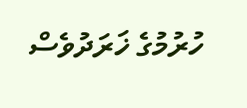ހުރުމުގެ ޚަރަދުވެސް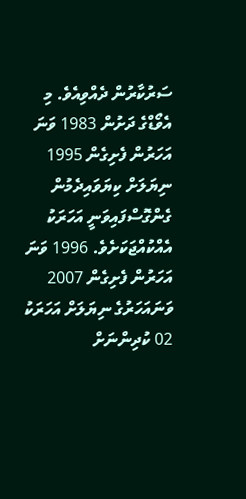ސަރުކާރުން ދެއްވިއެވެ. މި އެވޯޑްގެ ދަށުން 1983 ވަނަ އަހަރުން ފެށިގެން 1995 ނިޔަލަށް ކިޔަވައިދެމުން ގެންގޮސްފައިވަނީ އަހަރަކު އެއްކުއްޖަކަށެވެ. 1996 ވަނަ އަހަރުން ފެށިގެން 2007 ވަނައަހަރުގެ ނިޔަލަށް އަހަރަކު 02 ކުދިންނަށް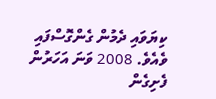ކިޔަވައި ދެމުން ގެންގޮސްފައި ވެއެވެ. 2008 ވަނަ އަހަރުން ފެށިގެން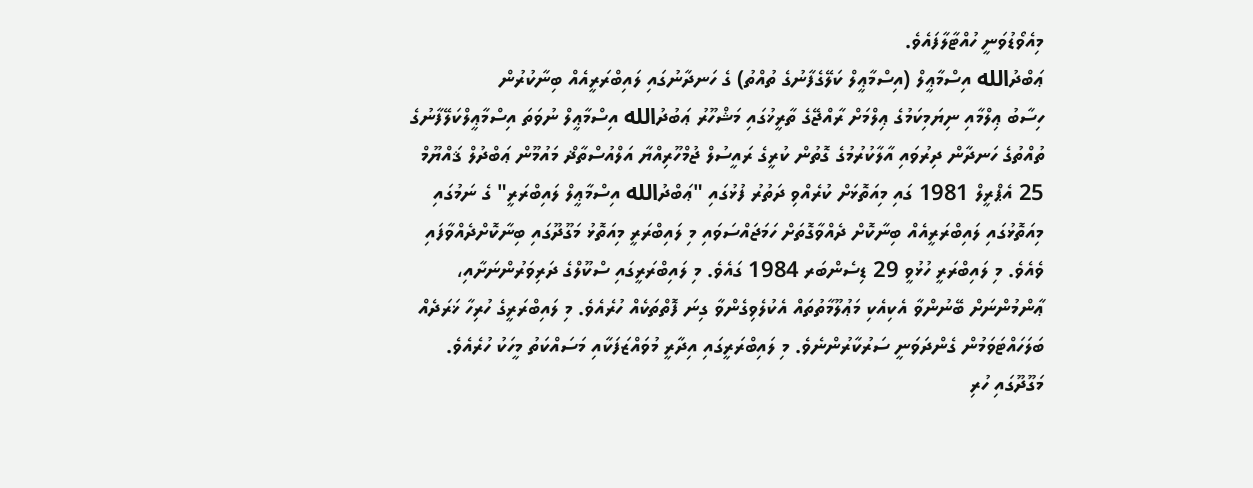މިއެވޯޑުވަނީ ހުއްޓާލާފައެވެ.
ޢަބްދުالله އިސްމާޢީލް (އިސްމާޢީލް ކަލޭގެފާނުގެ ތުއްތު) ގެ ހަނދާނުގައި ލައިބްރަރީއެއް ބިނާކުރުން
ހިސާބު ޢިލްމާއި ނިޔަމިކަމުގެ ޢިލްމަށް ރާއްޖޭގެ ތާރީޚުގައި މަޝްހޫރު ޢަބުދުالله އިސްމާޢީލް ނުވަތަ އިސްމާޢީލްކަލޭފާނުގެ ތުއްތުގެ ހަނދާން ދިރުވައި އާލާކުރުމުގެ ގޮތުން ކުރީގެ ރައީސުލް ޖުމްހޫރިއްޔާ އަލްއުސްތާޛް މައުމޫން ޢަބްދުލް ޤައްޔޫމް 25 އެޕްރީލް 1981 ގައި މިއަތޮޅަށް ކުރެއްވި ދަތުރު ފުޅުގައި "ޢަބްދުالله އިސްމާޢީލް ލައިބްރަރީ" ގެ ނަމުގައި މިއަތޮޅުގައި ލައިބްރަރީއެއް ބިނާކޮށް ދެއްވާގޮތަށް ހަމަޖައްސަވައި މި ލައިބްރަރީ މިއަތޮޅު މަގޫދޫގައި ބިނާކޮށްދެއްވާފައި ވެއެވެ. މި ލައިބްރަރީ ހުޅުވީ 29 ޑިސެންބަރ 1984 ގައެވެ. މި ލައިބްރަރީގައި ސްކޫލްގެ ދަރިވަރުންނަށާއި، ޢާންމުންނަށް ބޭނުންވާ އެކިއެކި މަޢުލޫމާތުތައް އެކުލެވިގެންވާ ގިނަ ފޮތްތަކެއް ހުރެއެވެ. މި ލައިބްރަރީގެ ހުރިހާ ޚަރަދެއް ބަލަހައްޓަވަމުން ގެންދަވަނީ ސަރުކާރުންނެވެ. މި ލައިބްރަރީގައި އިދާރީ މުވައްޒަފަކާއި މަސައްކަތު މީހަކު ހުރެއެވެ.
މަގޫދޫގައި ހުރި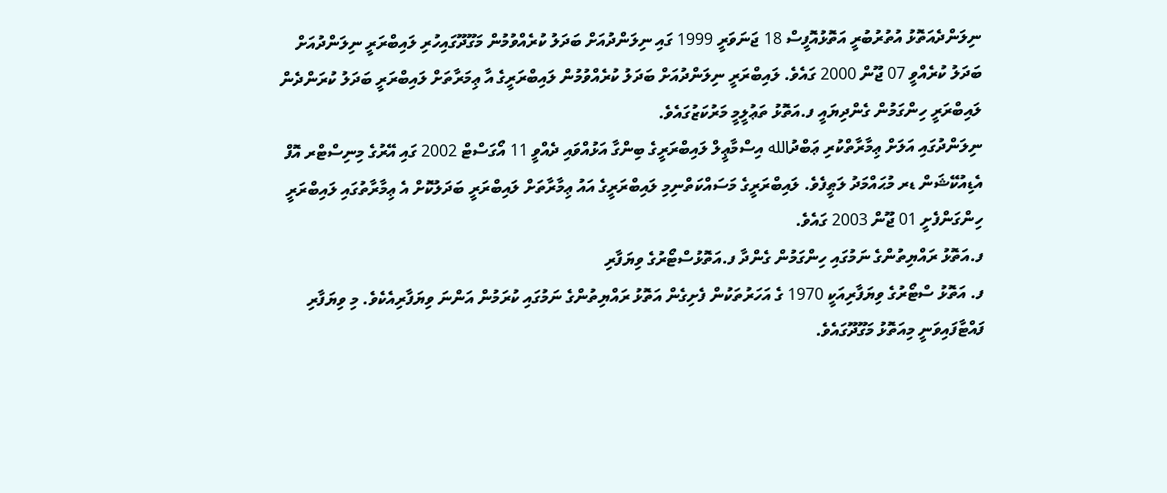ނިލަންދެއަތޮޅު އުތުރުބުރީ އަތޮޅުއޮފީސް 18 ޖަނަވަރީ 1999 ގައި ނިލަންދުއަށް ބަދަލު ކުރެއްވުމުން މަގޫދޫގައިހުރި ލައިބްރަރީ ނިލަންދުއަށް ބަދަލު ކުރެއްވީ 07 ޖޫން 2000 ގައެވެ. ލައިބްރަރީ ނިލަންދުއަށް ބަދަލު ކުރެއްވުމުން ލައިބްރަރީގެ އާ ޢިމަރާތަށް ލައިބްރަރީ ބަދަލު ކުރަންދެން ލައިބްރަރީ ހިންގަމުން ގެންދިޔައީ ފ.އަތޮޅު ތަޢުލީމީ މަރުކަޒުގައެވެ.
ނިލަންދުގައި އަލަށް ޢިމާރާތްކުރި ޢަބްދުالله އިސްމާޢީލް ލައިބްރަރީގެ ބިންގާ އަޅުއްވައި ދެއްވީ 11 އޯގަސްޓް 2002 ގައި އޭރުގެ މިނިސްޓްރ އޮފް އެޑިއުކޭޝަން ޑރ މުޙައްމަދު ލަޠީފެވެ. ލައިބްރަރީގެ މަސައްކަތްނިމި ލައިބްރަރީގެ އައު ޢިމާރާތަށް ލައިބްރަރީ ބަދަލުކޮށް އެ ޢިމާރާތުގައި ލައިބްރަރީ ހިންގަންފެށީ 01 ޖޫން 2003 ގައެވެ.
ފ.އަތޮޅު ރައްޔިތުންގެ ނަމުގައި ހިންގަމުން ގެންދާ ފ.އަތޮޅުސްޓޯރުގެ ވިޔަފާރި
ފ. އަތޮޅު ސްޓޯރުގެ ވިޔަފާރިއަކީ 1970 ގެ އަހަރުތަކުން ފެށިގެން އަތޮޅު ރައްޔިތުންގެ ނަމުގައި ކުރަމުން އަންނަ ވިޔަފާރިއެކެވެ. މި ވިޔަފާރި ފައްޓާފައިވަނީ މިއަތޮޅު މަގޫދޫގައެވެ.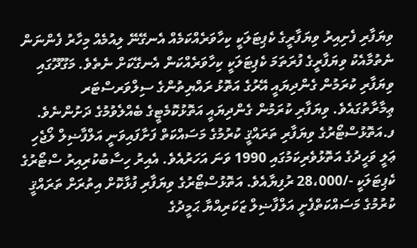ވިޔަފާރި ފެށިއިރު ވިޔަފާރީގެ ކެޕިޓަލަކީ ކިހާވަރެއްކަމެއް އެނގޭނޭ ލިއުމެއް މިހާރު ފެންނަން ނެތުމާއެކު ވިޔަފާރީގެ ފުރަތަމަ ކެޕިޓަލަކީ ކިހާވަރެއްކަން އެނގޭކަށް ނެތެވެ. މަގޫދޫގައި ވިޔަފާރި ކުރަމުން ގެންދިޔައީ އޭރުގެ އަތޮޅު ރައްޔިތުންގެ ސިލްވަރސްޓަރ ޢިމާރާތުގައެވެ. ވިޔަފާރި ކުރަމުން ގެންދިޔައީ އަތޮޅުކޮމެޓީގެ ބެއްލެވުމުގެ ދަށުންނެވެ.
ފ.އަތޮޅުސްޓޯރުގެ ވިޔަފާރި ތަރައްޤީ ކުރުމުގެ މަސައްކަތް ފަށާފައިވަނީ އަލްފާޟިލް ލޯޖެހި ޢަލީ ވަހީދުގެ އަތޮޅުވެރިކަމުގައި 1990 ވަނަ އަހަރުއެވެ. އެއިރު ހިސާބުކުރިއިރު ސްޓޯރުގެ ކެޕިޓަލަކީ -/28،000 ރުފިޔާއެވެ. އަތޮޅުސްޓޯރުގެ ވިޔަފާރި ފުޅާކޮށް އިތުރަށް ތަރައްޤީ ކުރުމުގެ މަސައްކަތްފެށީ އަލްފާޟިލް ޒަކަރިއްޔާ ޙަމީދުގެ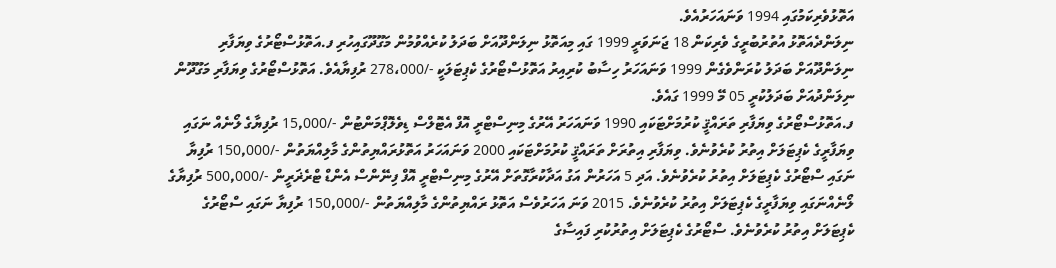އަތޮޅުވެރިކަމުގައި 1994 ވަނައަހަރުއެވެ.
ނިލަންދެއަތޮޅު އުތުރުބުރީގެ ވެރިކަން 18 ޖަނަވަރީ 1999 ގައި މިއަތޮޅު ނިލަންދޫއަށް ބަދަލު ކުރެއްވުމުން މަގޫދޫގައިހުރި ފ.އަތޮޅުސްޓޯރުގެ ވިޔަފާރި ނިލަންދޫއަށް ބަދަލު ކުރަންވެގެން 1999 ވަނައަހަރު ހިސާބު ކުރިއިރު އަތޮޅުސްޓޯރުގެ ކެޕިޓަލަކީ -/278،000 ރުފިޔާއެވެ. އަތޮޅުސްޓޯރުގެ ވިޔަފާރި މަގޫދޫން ނިލަންދުއަށް ބަދަލުކުރީ 05 މޭ 1999 ގައެވެ.
ފ.އަތޮޅުސްޓޯރުގެ ވިޔަފާރި ތަރައްޤީ ކުރުމަށްޓަކައި 1990 ވަނައަހަރު އޭރުގެ މިނިސްޓްރީ އޮފް އެޓޮލްސް ޑިވެލޮޕްމަންޓުން -/15,000 ރުފިޔާގެ ލޯނެއް ނަގައި ވިޔަފާރީގެ ކެޕިޓަލަށް އިތުރު ކުރެވުނެވެ. ވިޔަފާރި އިތުރަށް ތަރައްޤީ ކުރުމަށްޓަކައި 2000 ވަނައަހަރު އަތޮޅުރައްޔިތުންގެ މާލިއްޔަތުން -/150,000 ރުފިޔާ ނަގައި ސްޓޯރުގެ ކެޕިޓަލަށް އިތުރު ކުރެވުނެވެ. އަދި 5 އަހަރުން އަގު އަދާކުރާގޮތަށް އޭރުގެ މިނިސްޓްރީ އޮފް ފިނޭންސް އެންޑް ޓްރެޜަރީން -/500,000 ރުފިޔާގެ ލޯނެއްނަގައި ވިޔަފާރީގެ ކެޕިޓަލަށް އިތުރު ކުރެވުނެވެ. 2015 ވަނަ އަހަރުވެސް އަތޮޅު ރައްޔިތުންގެ މާލިއްޔަތުން -/150,000 ރުފިޔާ ނަގައި ސްޓޯރުގެ ކެޕިޓަލަށް އިތުރު ކުރެވުނެވެ. ސްޓޯރުގެ ކެޕިޓަލަށް އިތުރުކުރި ފައިސާގެ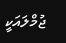ޖުމްލައަކީ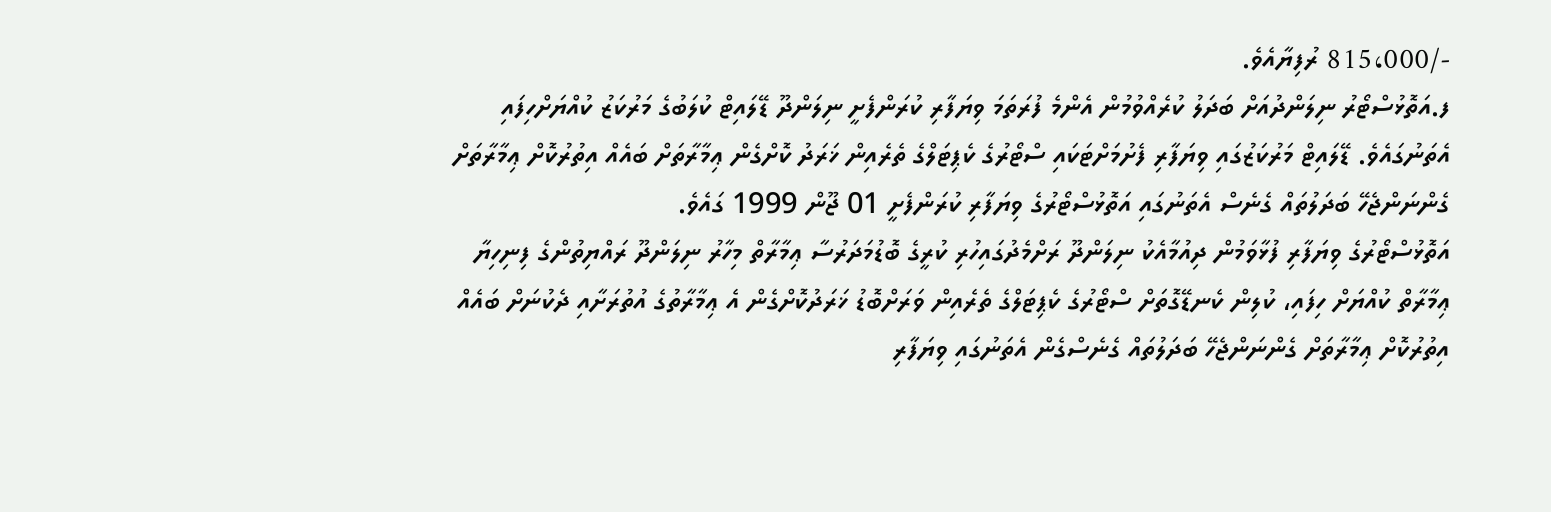-/815،000 ރުފިޔާއެވެ.
ފ.އަތޮޅުސްޓޯރު ނިލަންދުއަށް ބަދަލު ކުރެއްވުމުން އެންމެ ފުރަތަމަ ވިޔަފާރި ކުރަންފެށީ ނިލަންދޫ ޑޭލައިޓް ކުލަބުގެ މަރުކަޒު ކުއްޔަށްހިފައި އެތަނުގައެވެ. ޑޭލައިޓް މަރުކަޒުގައި ވިޔަފާރި ފެށުމަށްޓަކައި ސްޓޯރުގެ ކެޕިޓަލްގެ ތެރެއިން ޚަރަދު ކޮށްގެން ޢިމާރާތަށް ބައެއް އިތުރުކޮށް ޢިމާރާތަށް ގެންނަންޖެހޭ ބަދަލުތައް ގެނެސް އެތަނުގައި އަތޮޅުސްޓޯރުގެ ވިޔަފާރި ކުރަންފެށީ 01 ޖޫން 1999 ގައެވެ.
އަތޮޅުސްޓޯރުގެ ވިޔަފާރި ފުޅާވަމުން ދިއުމާއެކު ނިލަންދޫ ރަށްމެދުގައިހުރި ކުރީގެ ބޮޑުމަދަރުސާ ޢިމާރާތް މިހާރު ނިލަންދޫ ރައްޔިތުންގެ ފިނިހިޔާ ޢިމާރާތް ކުއްޔަށް ހިފައި، ކުލިން ކެނޑޭގޮތަށް ސްޓޯރުގެ ކެޕިޓަލްގެ ތެރެއިން ވަރަށްބޮޑު ޚަރަދުކޮށްގެން އެ ޢިމާރާތުގެ އުތުރަށާއި ދެކުނަށް ބައެއް އިތުރުކޮށް ޢިމާރާތަށް ގެންނަންޖެހޭ ބަދަލުތައް ގެނެސްގެން އެތަނުގައި ވިޔަފާރި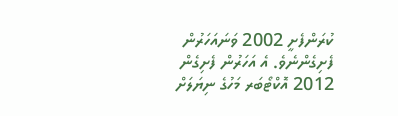ކުރަންފެށީ 2002 ވަނައަހަރުން ފެށިގެންނެވެ. އެ އަހަރުން ފެށިގެން 2012 އޮކްޓޯބަރ މަހުގެ ނިޔަލަށް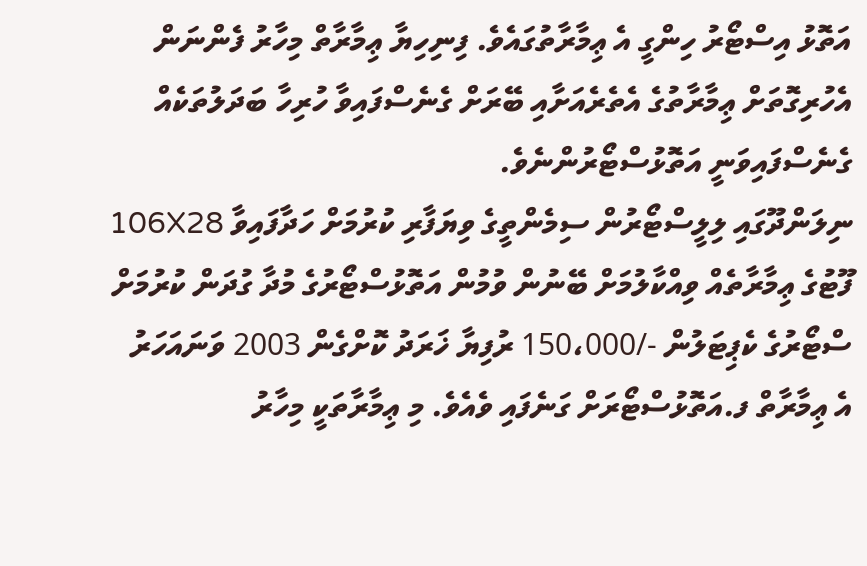އަތޮޅު އިސްޓޯރު ހިންގީ އެ ޢިމާރާތުގައެވެ. ފިނިހިޔާ ޢިމާރާތް މިހާރު ފެންނަން އެހުރިގޮތަށް ޢިމާރާތުގެ އެތެރެއަށާއި ބޭރަށް ގެނެސްފައިވާ ހުރިހާ ބަދަލުތަކެއް ގެނެސްފައިވަނީ އަތޮޅުސްޓޯރުންނެވެ.
ނިލަންދޫގައި ލިލީސްޓޯރުން ސިމެންތީގެ ވިޔަފާރި ކުރުމަށް ހަދާފައިވާ 106X28 ފޫޓުގެ ޢިމާރާތެއް ވިއްކާލުމަށް ބޭނުން ވުމުން އަތޮޅުސްޓޯރުގެ މުދާ ގުދަން ކުރުމަށް ސްޓޯރުގެ ކެޕިޓަލުން -/150،000 ރުފިޔާ ޚަރަދު ކޮށްގެން 2003 ވަނައަހަރު އެ ޢިމާރާތް ފ.އަތޮޅުސްޓޯރަށް ގަނެފައި ވެއެވެ. މި ޢިމާރާތަކީ މިހާރު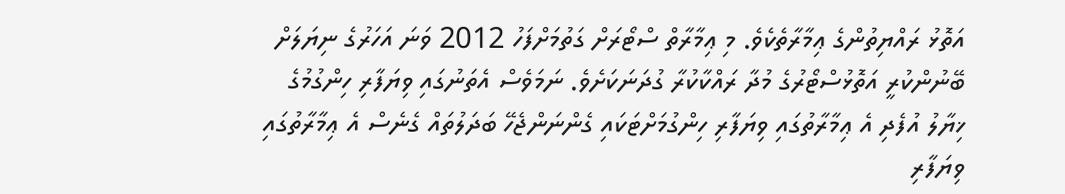އަތޮޅު ރައްޔިތުންގެ ޢިމާރާތެކެވެ. މި ޢިމާރާތް ސްޓޯރަށް ގަތުމަށްފަހު 2012 ވަނަ އަހަރުގެ ނިޔަލަށް ބޭނުންކުރީ އަތޮޅުސްޓޯރުގެ މުދާ ރައްކާކުރާ ގުދަނަކަށެވެ. ނަމަވެސް އެތަނުގައި ވިޔަފާރި ހިންގުމުގެ ޚިޔާލު އުފެދި އެ ޢިމާރާތުގައި ވިޔަފާރި ހިންގުމަށްޓަކައި ގެންނަންޖެހޭ ބަދަލުތައް ގެނެސް އެ ޢިމާރާތުގައި ވިޔަފާރި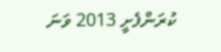ކުރަންފެށީ 2013 ވަނަ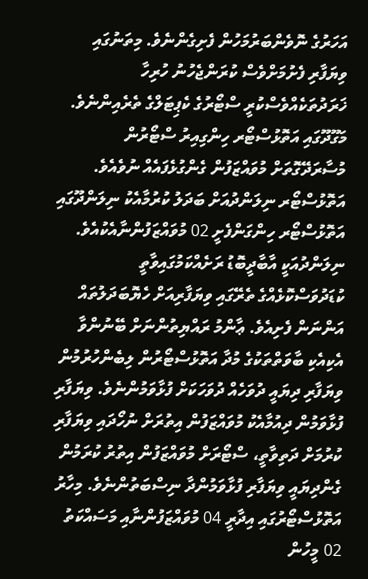އަހަރުގެ ނޮވެންބަރުމަހުން ފެށިގެންނެވެ. މިތަނުގައި ވިޔަފާރި ފެށުމަށްވެސް ކުރަންޖެހުނު ހުރިހާ ޚަރަދުތަކެއްވެސްކުރީ ސްޓޯރުގެ ކެޕިޓަލްގެ ތެރެއިންނެވެ.
މަގޫދޫގައި އަތޮޅުސްޓޯރ ހިންގިއިރު ސްޓޯރުން މުސާރަދޭގޮތަށް މުވައްޒަފުން ގެންގުޅެފައެއް ނުވެއެވެ. އަތޮޅުސްޓޯރ ނިލަންދުއަށް ބަދަލު ކުރުމާއެކު ނިލަންދޫގައި އަތޮޅުސްޓޯރ ހިންގަންފެށީ 02 މުވައްޒަފުންނާއެކުއެވެ. ނިލަންދުއަކީ އާބާދީބޮޑު ރަށެއްކަމުގައިވާތީ ކުޑަދުވަސްކޮޅެއްގެ ތެރޭގައި ވިޔަފާރިއަށް ހެޔޮބަދަލުތައް އަންނަން ފެށިއެވެ. ޢާންމު ރައްޔިތުންނަށް ބޭނުންވާ އެކިއެކި ބާވަތްތަކުގެ މުދާ އަތޮޅުސްޓޯރުން ލިބެންހުރުމުން ވިޔަފާރި ދިޔައީ ދުވަހެއް ދުވަހަކަށް ފުޅާވަމުންނެވެ. ވިޔަފާރި ފުޅާވަމުން ދިއުމާއެކު މުވައްޒަފުން އިތުރަށް ނުހޯދައި ވިޔަފާރި ކުރުމަށް ދަތިވާތީ، ސްޓޯރަށް މުވައްޒަފުން އިތުރު ކުރަމުން ގެންދިޔައީ ވިޔަފާރި ފުޅާވަމުންދާ ނިސްބަތުންނެވެ. މިހާރު އަތޮޅުސްޓޯރުގައި އިދާރީ 04 މުވައްޒަފުންނާއި މަސައްކަތު 02 މީހުން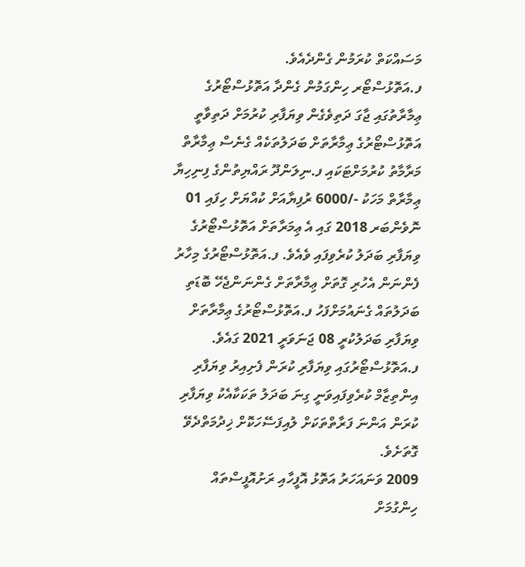މަސައްކަތް ކުރަމުން ގެންދެއެވެ.
ފ.އަތޮޅުސްޓޯރ ހިންގަމުން ގެންދާ އަތޮޅުސްޓޯރުގެ ޢިމާރާތުގައި ޖާގަ ދަތިވެގެން ވިޔަފާރި ކުރުމަށް ދަތިވާތީ އަތޮޅުސްޓޯރުގެ ޢިމާރާތަށް ބަދަލުތަކެއް ގެނެސް ޢިމާރާތް މަރާމާތު ކުރުމަށްޓަކައި ފ.ނިލަންދޫ ރައްޔިތުންގެ ފިނިހިޔާ ޢިމާރާތް މަހަކު -/6000 ރުފިޔާއަށް ކުއްޔަށް ހިފައި 01 ނޮވެންބަރ 2018 ގައި އެ ޢިމަރާތަށް އަތޮޅުސްޓޯރުގެ ވިޔަފާރި ބަދަލު ކުރެވިފައި ވެއެވެ. ފ.އަތޮޅުސްޓޯރުގެ މިހާރު ފެންނަން އެހުރި ގޮތަށް ޢިމާރާތަށް ގެންނަންޖެހޭ ބޮޑަތި ބަދަލުތައް ގެނައުމަށްފަހު ފ.އަތޮޅުސްޓޯރުގެ ޢިމާރާތަށް ވިޔަފާރި ބަދަލުކުރީ 08 ޖަނަވަރީ 2021 ގައެވެ. ފ.އަތޮޅުސްޓޯރުގައި ވިޔަފާރި ކުރަން ފެށިއިރު ވިޔަފާރި އިންތިޒާމް ކުރެވިފައިވަނީ ގިނަ ބަދަލު ތަކަކާއެކު ވިޔަފާރި ކުރަން އަންނަ ފަރާތްތަކަށް ލުއިފަސޭހަކޮށް ޚިދުމަތްދެވޭ ގޮތަށެވެ.
2009 ވަނައަހަރު އަތޮޅު އޮފީހާއި ރަށުއޮފީސްތައް ހިންގުމަށް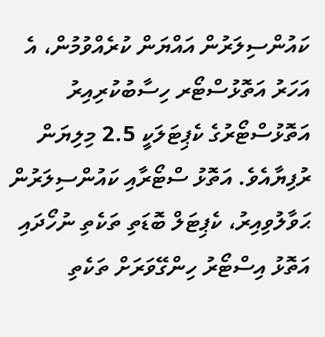ކައުންސިލަރުން އައްޔަން ކުރެއްވުމުން، އެ އަހަރު އަތޮޅުސްޓޯރ ހިސާބުކުރިއިރު އަތޮޅުސްޓޯރުގެ ކެޕިޓަލަކީ 2.5 މިލިޔަން ރުފިޔާއެވެ. އަތޮޅު ސްޓޯރާއި ކައުންސިލަރުން ޙަވާލުވިއިރު، ކެޕިޓަލް ބޮޑަތި ތަކެތި ނުހޯދައި އަތޮޅު އިސްޓޯރު ހިންގޭވަރަށް ތަކެތި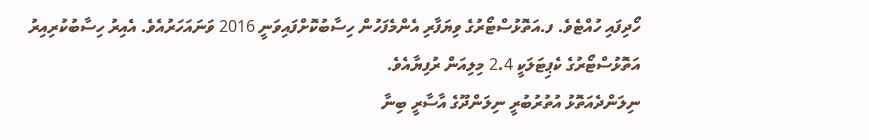ހޯދިފައި ހުއްޓެވެ. ފ.އަތޮޅުސްޓޯރުގެ ވިޔަފާރި އެންމެފަހުން ހިސާބުކޮށްފައިވަނީ 2016 ވަނައަހަރުއެވެ. އެއިރު ހިސާބުކުރިއިރު އަތޮޅުސްޓޯރުގެ ކެޕިޓަލަކީ 2.4 މިލިއަން ރުފިޔާއެވެ.
ނިލަންދެއަތޮޅު އުތުރުބުރީ ނިލަންދޫގެ އާސާރީ ބިނާ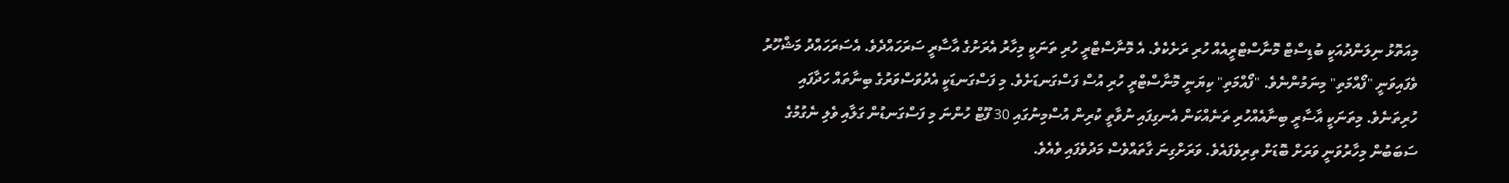މިއަތޮޅު ނިލަންދުއަކީ ބުޑިސްޓް މޮނާސްޓްރީއެއް ހުރި ރަށެކެވެ. އެ މޮނާސްޓްރީ ހުރި ތަނަކީ މިހާރު އެރަށުގެ އާސާރީ ސަރަހައްދެވެ. އެސަރަހައްދު މަޝްހޫރު ވެފައިވަނީ "ފޯއްމަތި" މިނަމުންނެވެ. "ފޯއްމަތި" ކިޔަނީ މޮނާސްޓްރީ ހުރި އުސް ފަސްގަނޑަށެވެ. މި ފަސްގަނޑަކީ އެދުވަސްވަރުގެ ބިނާތައް ހަދާފައި ހުރިތަނެވެ. މިތަނަކީ އާސާރީ ބިނާއެއްހުރި ތަނެއްކަން އެނގިފައި ނުވާތީ ކުރިން އުސްމިނުގައި 30 ފޫޓް ހުންނަ މި ފަސްގަނޑުން ގަލާއި ވެލި ނެގުމުގެ ސަބަބުން މިހާރުވަނީ ވަރަށް ބޮޑަށް ތިރިވެފައެވެ. ވަރަށްގިނަ ގާތައްވެސް މަދުވެފައި ވެއެވެ.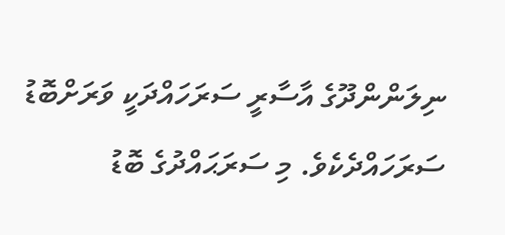ނިލަންންދޫގެ އާސާރީ ސަރަހައްދަކީ ވަރަށްބޮޑު ސަރަހައްދެކެވެ. މި ސަރަޙައްދުގެ ބޮޑު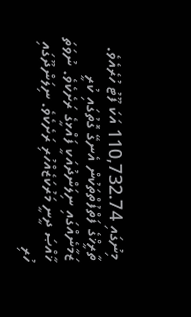މިނުގައި 110,732.74 އަކަ ފޫޓު ހުރެއެވެ.
ތާރީޚްގެ ފަތްފުތްތަކުން އެނގޭ ގޮތުގައި ކުރީ ޒަމާނެއްގައި ނިލަންދުއަކީ ފައްޅީގެ ރަށެކެވެ. ނުވަތަ ޚާއްޞަ ދީނީ މަރުކަޒެއްހުރި ރަށެކެވެ. ނިލަންދޫގައި ހުރި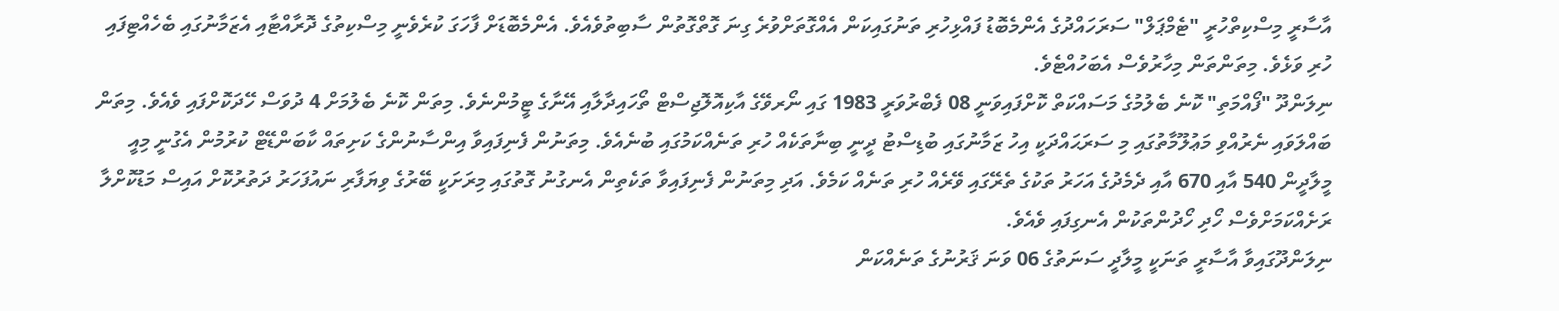އާސާރީ މިސްކިތްހުރީ "ޓެމްޕަލް" ސަރަހައްދުގެ އެންމެބޮޑު ފައްޅިހުރި ތަނުގައިކަން އެއްގޮތަށްވުރެ ގިނަ ގޮތްގޮތުން ސާބިތުވެއެވެ. އެންމެބޮޑަށް ފާހަގަ ކުރެވެނީ މިސްކިތުގެ ދޮރާއްޓާއި އެޒަމާނުގައި ބެހެއްޓިފައި ހުރި ވަޅެވެ. މިތަންތަން މިހާރުވެސް އެބަހުއްޓެވެ.
ނިލަންދޫ "ފޯއްމަތި" ކޮނެ ބެލުމުގެ މަސައްކަތް ކޮށްފައިވަނީ 08 ފެބްރުވަރީ 1983 ގައި ނޯރވޭގެ އާކިއޮލޮޖިސްޓް ތޯހައިދާލާއި އޭނާގެ ޓީމުންނެވެ. މިތަން ކޮނެ ބެލުމަށް 4 ދުވަސް ހޭދަކޮށްފައި ވެއެވެ. މިތަން ބައްލަވައި ނެރުއްވި މަޢުލޫމާތުގައި މި ސަރަޙައްދަކީ އިހު ޒަމާނުގައި ބުޑިސްޓު ދީނީ ބިނާތަކެއް ހުރި ތަނެއްކަމުގައި ބުނެއެވެ. މިތަނުން ފެނިފައިވާ އިންސާނުންގެ ކަށިތައް ކާބަންޑޭޓް ކުރުމުން އެގުނީ މިއީ މީލާދީން 540 އާއި 670 އާއި ދެމެދުގެ އަހަރު ތަކުގެ ތެރޭގައި ވޭރެއް ހުރި ތަނެއް ކަމެވެ. އަދި މިތަނުން ފެނިފައިވާ ތަކެތިން އެނގުނު ގޮތުގައި މިރަށަކީ ބޭރުގެ ވިޔަފާރި ނައުފަހަރު ދަތުރުކޮށް އައިސް މަޑުކޮށްލާ ރަށެއްކަމަށްވެސް ހޯދި ހޯދުންތަކުން އެނގިފައި ވެއެވެ.
ނިލަންދޫގައިވާ އާސާރީ ތަނަކީ މީލާދީ ސަނަތުގެ 06 ވަނަ ޤަރުނުގެ ތަނެއްކަން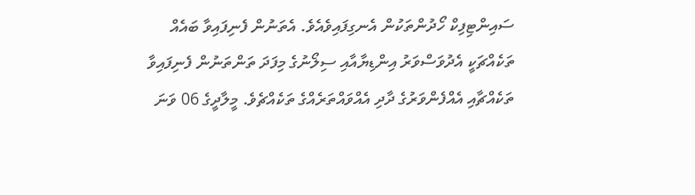ސައިންޓިފިކް ހޯދުންތަކުން އެނގިފައިވެއެވެ. އެތަނުން ފެނިފައިވާ ބައެއް ތަކެއްޗަކީ އެދުވަސްވަރު އިންޑިޔާއާއި ސިލޯނުގެ މިފަދަ ތަންތަނުން ފެނިފައިވާ ތަކެއްޗާއި އެއްފެންވަރުގެ ދާދި އެއްވައްތަރެއްގެ ތަކެއްޗެވެ. މީލާދީގެ 06 ވަނަ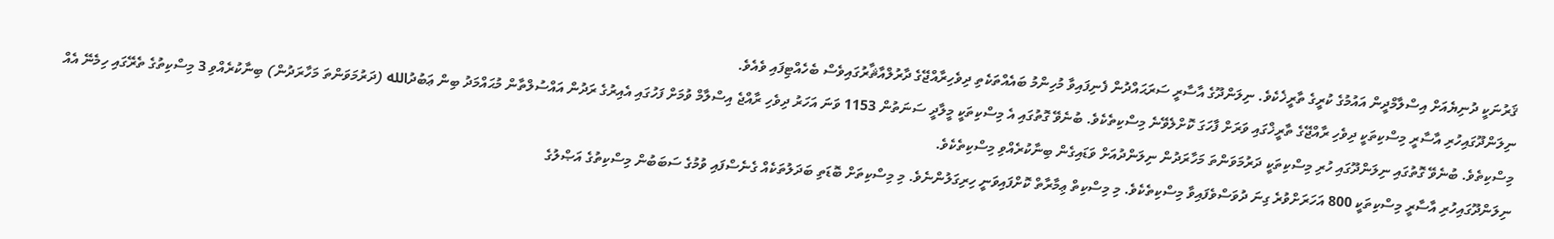ޤަރުނަކީ ދުނިޔެއަށް އިސްލާމްދީން އައުމުގެ ކުރީގެ ތާރީޚެކެވެ. ނިލަންދޫގެ އާސާރީ ސަރަޙައްދުން ފެނިފައިވާ މުހިންމު ބައެއްތަކެތި ދިވެހިރާއްޖޭގެ ދާރުލްއާޘާރުގައިވެސް ބެހެއްޓިފައި ވެއެވެ.
ނިލަންދޫގައިހުރި އާސާރީ މިސްކިތަކީ ދިވެހި ރާއްޖޭގެ ތާރީޚްގައި ވަރަށް ފާހަގަ ކޮށްލެވޭނެ މިސްކިތެކެވެ. ބުނެވޭ ގޮތުގައި އެ މިސްކިތަކީ މީލާދީ ސަނަތުން 1153 ވަނަ އަހަރު ދިވެހި ރާއްޖެ އިސްލާމް ވުމަށް ފަހުގައި އެއިރުގެ ރަދުން އައްސުލްތާން މުޙައްމަދު ބިން ޢަބުދުالله (ދަރުމަވަންތަ މަހާރަދުން) ބިނާކުރެއްވި 3 މިސްކިތުގެ ތެރޭގައި ހިމެނޭ އެއް މިސްކިތެވެ. ބުނެވޭ ގޮތުގައި ނިލަންދޫގައި ހުރި މިސްކިތަކީ ދަރުމަވަންތަ މަހާރަދުން ނިލަންދުއަށް ވަޑައިގެން ބިނާކުރެއްވި މިސްކިތެކެވެ.
ނިލަންދޫގައިހުރި އާސާރީ މިސްކިތަކީ 800 އަހަރަށްވުރެ ގިނަ ދުވަސްވެފައިވާ މިސްކިތެކެވެ. މި މިސްކިތް ޢިމާރާތް ކޮށްފައިވަނީ ހިރިގަލުންނެވެ. މި މިސްކިތަށް ބޮޑަތި ބަދަލުތަކެއް ގެނެސްފައި ވުމުގެ ސަބަބުން މިސްކިތުގެ އަޞްލުގެ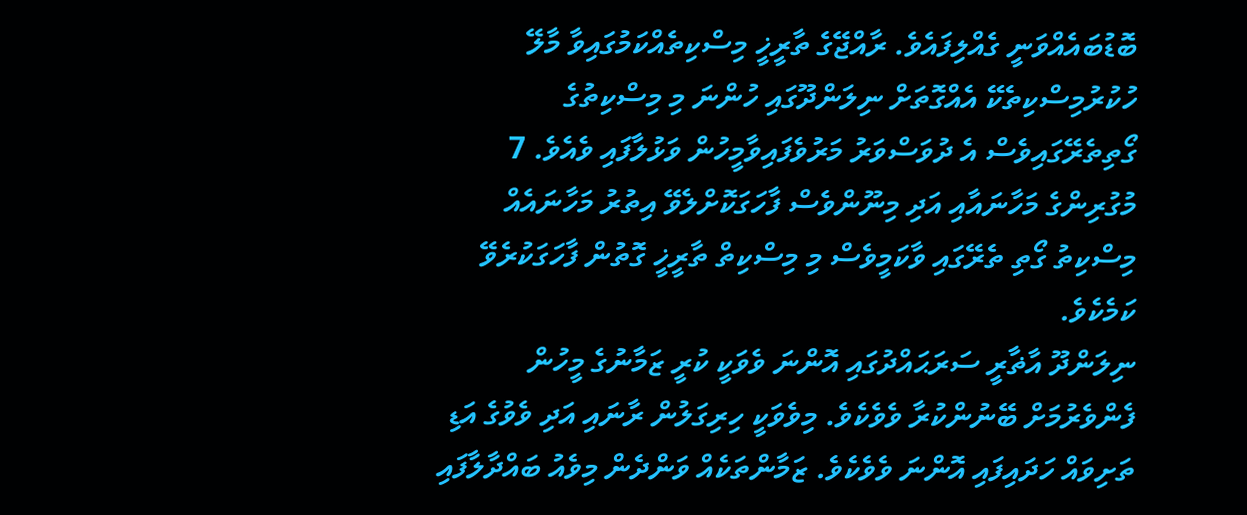ބޮޑުބައެއްވަނީ ގެއްލިފައެވެ. ރާއްޖޭގެ ތާރީޚީ މިސްކިތެއްކަމުގައިވާ މާލޭ ހުކުރުމިސްކިތެކޭ އެއްގޮތަށް ނިލަންދޫގައި ހުންނަ މި މިސްކިތުގެ ގޯތިތެރޭގައިވެސް އެ ދުވަސްވަރު މަރުވެފައިވާމީހުން ވަޅުލާފައި ވެއެވެ. 7 މުގުރިންގެ މަހާނައާއި އަދި މިނޫންވެސް ފާހަގަކޮށްލެވޭ އިތުރު މަހާނައެއް މިސްކިތު ގޯތި ތެރޭގައި ވާކަމީވެސް މި މިސްކިތް ތާރީޚީ ގޮތުން ފާހަގަކުރެވޭ ކަމެކެވެ.
ނިލަންދޫ އާޡާރީ ސަރަޙައްދުގައި އޮންނަ ވެވަކީ ކުރީ ޒަމާނުގެ މީހުން ފެންވެރުމަށް ބޭނުންކުރާ ވެވެކެވެ. މިވެވަކީ ހިރިގަލުން ރާނައި އަދި ވެވުގެ އަޑި ތަށިވައް ހަދައިފައި އޮންނަ ވެވެކެވެ. ޒަމާންތަކެއް ވަންދެން މިވެއު ބައްދާލާފައި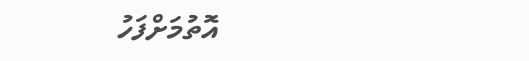އޮތުމަށްފަހު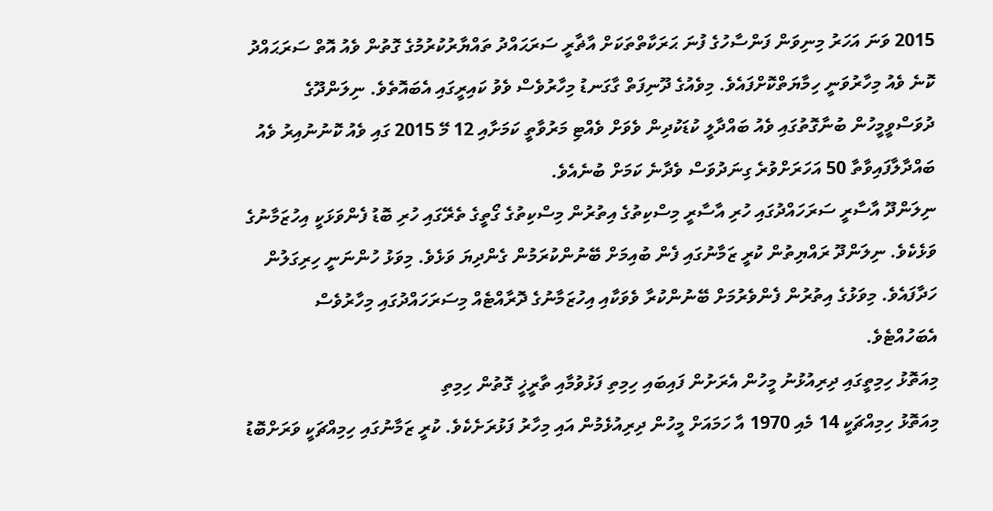2015 ވަނަ އަހަރު މިނިވަން ފަންސާހުގެ ފުނަ ޙަރަކާތްތަކަށް އާޡާރީ ސަރަޙައްދު ތައްޔާރުކުރުމުގެ ގޮތުން ވެއު އޮތް ސަރަޙައްދު ކޮނެ ވެއު މިހާރުވަނީ ހިމާޔަތްކޮށްފައެވެ. މިވެއުގެ ދޫނިފަތް ގާގަނޑު މިހާރުވެސް ވެވު ކައިރީގައި އެބައޮތެވެ. ނިލަންދޫގެ ދުވަސްވީމީހުން ބުނާގޮތުގައި ވެއު ބައްދާލީ ކުޑަކުދިން ވެވަށް ވެއްޓި މަރުވާތީ ކަމަށާއި 12 މޭ 2015 ގައި ވެއު ކޮނުނުއިރު ވެއު ބައްދާލާފައިވާތާ 50 އަހަރަށްވުރެ ގިނަދުވަސް ވެދާނެ ކަމަށް ބުނެއެވެ.
ނިލަންދޫ އާސާރީ ސަރަހައްދުގައި ހުރި އާސާރީ މިސްކިތުގެ އިތުރުން މިސްކިތުގެ ގޯތީގެ ތެރޭގައި ހުރި ބޮޑު ފެންވަޅަކީ އިހުޒަމާނުގެ ވަޅެކެވެ. ނިލަންދޫ ރައްޔިތުން ކުރީ ޒަމާނުގައި ފެން ބުއިމަށް ބޭނުންކުރަމުން ގެންދިޔަ ވަޅެވެ. މިވަޅު ހުންނަނީ ހިރިގަލުން ހަދާފައެވެ. މިވަޅުގެ އިތުރުން ފެންވެރުމަށް ބޭނުންކުރާ ވެވަކާއި އިހުޒަމާނުގެ ދޮރާއްޓެއް މިސަރަހައްދުގައި މިހާރުވެސް އެބަހުއްޓެވެ.
މިއަތޮޅު ހިމިތީގައި ދިރިއުޅުނު މީހުން އެރަށުން ފައިބައި ހިމިތި ފަޅުވުމާއި ތާރީޚީ ގޮތުން ހިމިތި
މިއަތޮޅު ހިމިއްޗަކީ 14 މެއި 1970 އާ ހަމައަށް މީހުން ދިރިއުޅެމުން އައި މިހާރު ފަޅުރަށެކެވެ. ކުރީ ޒަމާނުގައި ހިމިއްޗަކީ ވަރަށްބޮޑު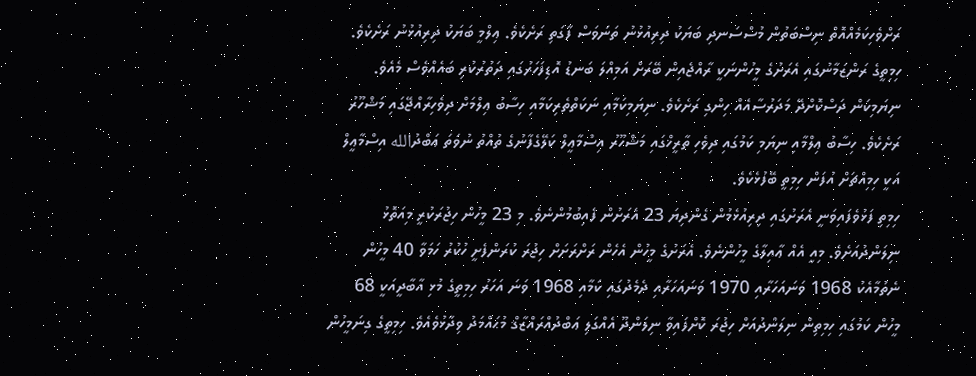ރަށްވެހިކަމެއްއޮތް ނިސްބަތުން މުސްސަނދި ބަޔަކު ދިރިއުޅުނު ތަނަވަސް ފާގަތި ރަށެކެވެ. ޢިލްމީ ބަޔަކު ދިރިއުޅުނު ރަށެކެވެ. ހިމިތީގެ ރަންޒަމާނުގައި އެރަށުގެ މީހުންނަކީ ރާއްޖެއިން ބޭރަށް އަމިއްލަ ބަނޑު އޮޑިފަހަރުގައި ދަތުރުކުރި ބައެއްވެސް މެއެވެ. ނިޔަމިކަން ދަސްކޮށްދޭ މަދަރުސާއެއް ހިންގި ރަށެކެވެ. ނިޔަމިކަމާއި ނަކަތްތެރިކަމާއި ހިސާބު ޢިލްމަށް ދިވެހިރާއްޖޭގައި މަޝްހޫރު ރަށެކެވެ. ހިސާބު ޢިލްމާއި ނިޔަމި ކަމުގައި ދިވެހި ތާރީޚްގައި މަޝްހޫރު އިސްމާޢީލް ކަލޭގެފާނުގެ ތުއްތު ނުވަތަ ޢަބްދުالله އިސްމާޢީލް އަކީ ހިމިއްޗަށް އުފަން ހިމިތީ ބޭފުޅެކެވެ.
ހިމިތި ފަޅުވެފައިވަނީ އެރަށުގައި ދިރިއުޅެމުން ގެންދިޔަ 23 އެރަށުން ފެއިބުމުންނެވެ. މި 23 މީހުން ހިޖުރަކުރީ މިއަތޮޅު ނިލަންދުއަށެވެ. މިއީ އެއް ޢާއިލާގެ މީހުންނެވެ. އެރަށުގެ މީހުން އެހެން ރަށްރަށަށް ހިޖުރަ ކުރަންފެށީ ހުކުރު ހަމަވާ 40 މީހުން ނެތުމާއެކު 1968 ވަނައަހަރާއި 1970 ވަނައަހަރާއި ދެމެދުގައި ކަމާއި 1968 ވަނަ އަހަރު ހިމިތީގެ މުޅި އާބާދީއަކީ 68 މީހުން ކަމުގައި ހިމިތިން ނިލަންދުއަށް ހިޖުރަ ކޮށްފައިވާ ނިލަންދޫ އެއްގަލި ޢަބްދުއްރައްޒާޤް މުޙައްމަދު ވިދާޅުވެއެވެ. ހިމިތީގެ ގިނަމީހުން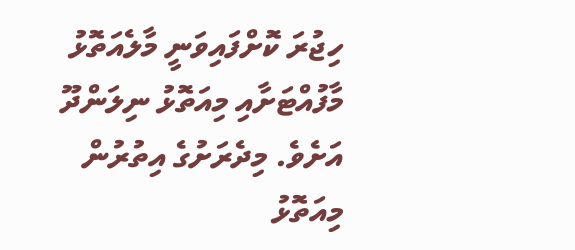ހިޖުރަ ކޮށްފައިވަނީ މާލެއަތޮޅު މާފުއްޓަށާއި މިއަތޮޅު ނިލަންދޫ އަށެވެ. މިދެރަށުގެ އިތުރުން މިއަތޮޅު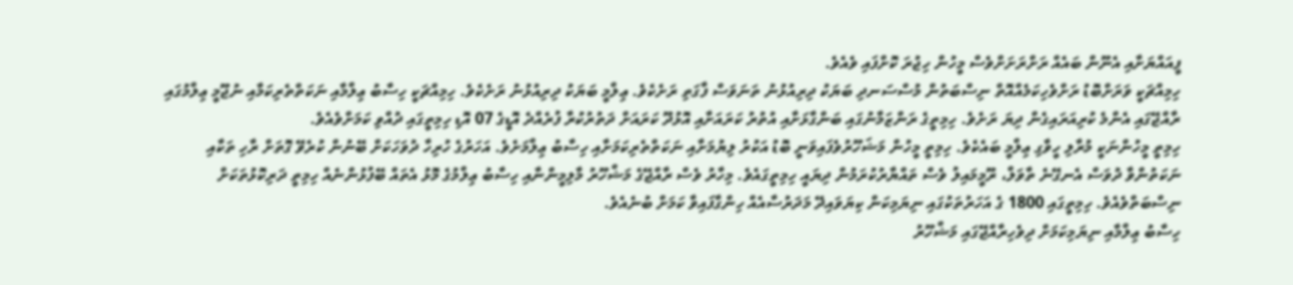ފީއައްޔަށާއި އެނޫން ބައެއް ރަށްރަށަށްވެސް މީހުން ހިޖުރަ ކޮށްފައި ވެއެވެ.
ހިމިއްޗަކީ ވަރަށްބޮޑު ރަށްވެހިކަމެއްއޮތް ނިސްބަތުން މުސްސަނދި ބަޔަކު ދިރިއުޅުނު ތަނަވަސް ފާގަތި ރަށެކެވެ. ޢިލްމީ ބަޔަކު ދިރިއުޅުނު ރަށެކެވެ. ހިމިއްޗަކީ ހިސާބު ޢިލްމާއި ނަކަތްތެރިކަމާއި ނުޖޫމީ ޢިލްމުގައި ރާއްޖޭގައި އެންމެ ކުރިއަރައިގެން ދިޔަ ރަށެވެ. ހިމިތީގެ ރަންޒަމާނުގައި ބަންގާޅަށާއި އުތުރު ކަރައަށާއި އޮޅުދޫ ކަރައަށް ދަތުރުކުރާ ފުރެއްދެ އޮޑީގެ 07 އޮޑި ހިމިތީގައި ދުއްވި ކަމަށްވެއެވެ.
ހިމިތީ މީހުންނަކީ މުރާލި ހީވާގި ޢިލްމީ ބައެކެވެ. ހިމިތީ މީހުން މަޝަހޫރުވެފައިވަނީ ބޮޑު އަކުރު ލިޔުމަށާއި ނަކަތްތެރިކަމަށާއި ހިސާބު ޢިލްމަށެވެ. އަހަރުގެ ހުރިހާ ދުވަހަކަށް ބޭނުން ކުރެވޭ ގޮތަށް ރާހި ތަކާއި ނަކަތުންވާ ދުވަސް އެނގޭނެ ތާވަލް، ރޫމީމައިލު ވެސް ތައްޔާރުކުރަމުން ދިޔައީ ހިމިތީގައެވެ. މިހާރު ވެސް ރާއްޖޭގެ މަޝްހޫރު މާލިމީންނާއި ހިސާބު ޢިލްމުގެ މޮޅު އެތައް ބޭފުޅުންނެއް ހިމިތީ ދަރިކޮޅުތަކަށް ނިސްބަތްވެއެވެ. ހިމިތީގައި 1800 ގެ އަހަރުތަކުގައި ނިޔަމިކަން ކިޔަވައިދޭ މަދަރުސާއެއް ހިންގާފައިވާ ކަމަށް ބުނެއެވެ.
ހިސާބު ޢިލްމާއި ނިޔަމިކަމަށް ދިވެހިރާއްޖޭގައި މަޝްހޫރު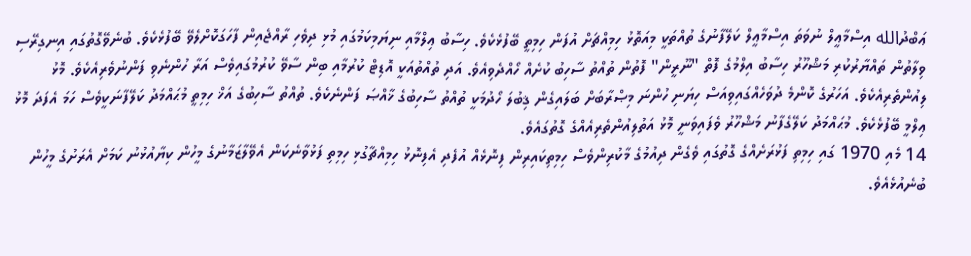ޢަބްދުالله އިސްމާޢީލް ނުވަތަ އިސްމާޢީލް ކަލޭފާނުގެ ތުއްތަކީ މިއަތޮޅު ހިމިއްޗަށް އުފަން ހިމިތީ ބޭފުޅެކެވެ. ހިސާބު ޢިލްމާއި ނިޔަމިކަމުގައި މުޅި ދިވެހި ރާއްޖެއިން ފާހަގަކޮށްލެވޭ ބޭފުޅެކެވެ. ބުނެވޭގޮތުގައި އިނގިރޭސި ވިލާތުން ތައްޔާރުކުރި މަޝްހޫރު ހިސާބު އިލްމުގެ ފޮތް "ނޫރީން" ފޮތުން ތުއްތު ސާހިބު ކުށެއް ހޯއްދެވިއެވެ. އަދި ތުއްތުއަކީ އޮޑިޓް ކުރުމާއި ބިން ސާވޭ ކުރުމުގައިވެސް އަރާ ހުންނެވި ފަންނުވެރިއެކެވެ. މޮޅު ލިއުންތެރިއެކެވެ. އަހަރުގެ ކޮންމެ ދުވަހެއްގައިވިއަސް ހިޔަނި ހުންނަ މިޞްރާބަށް ބަލައިގެން ޤިބުލަ ހޯދުމަކީ ތުއްތު ސާހިބުގެ ޚާއްޞަ ފަންނެކެވެ. ތުއްތު ސާހިބުގެ އަޚް ހިމިތީ މުޙައްމަދު ކަލޭފާނަކީވެސް ހަމަ އެފަދަ މޮޅު ޢިލްމީ ބޭފުޅެކެވެ. މުޙައްމަދު ކަލޭގެފާނު މަޝްހޫރު ވެފައިވަނީ މޮޅު އަތުލިއުންތެރިއެއްގެ ގޮތުގައެވެ.
14 މެއި 1970 ގައި ހިމިތި ފަޅުރަށެއްގެ ގޮތުގައި ވެގެން ދިއުމުގެ މާކުރިންވެސް ހިމިތިކައިރިން ފިނޮޅެއް އުފެދި އެފިނޮޅު ހިމިއްޗާގުޅި ހިމިތި ފަޅުވާނެކަން އެވޭލާޒަމާނުގެ މީހުން ކިޔާއުޅުނު ކަމަށް އެރަށުގެ މީހުން ބުނެއުޅެއެވެ.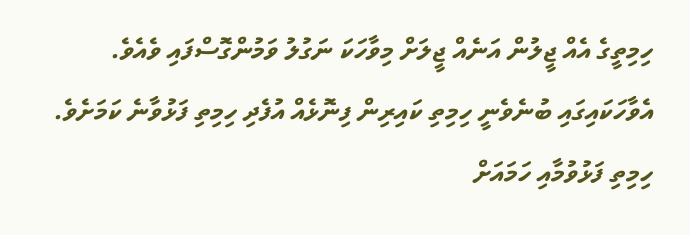ހިމިތީގެ އެއް ޖީލުން އަނެއް ޖީލަށް މިވާހަކަ ނަގުލު ވަމުންގޮސްފައި ވެއެވެ. އެވާހަކައިގައި ބުނެވެނީ ހިމިތި ކައިރިން ފިނޮޅެއް އުފެދި ހިމިތި ފަޅުވާނެ ކަމަށެވެ. ހިމިތި ފަޅުވުމާއި ހަމައަށް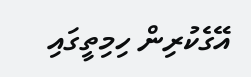އޭގެކުރިން ހިމިތީގައި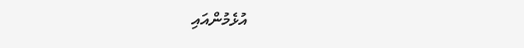އުޅެމުންއައި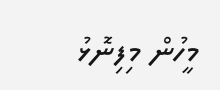މީހުން މިފިނޮޅު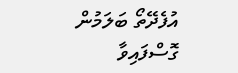އުފެދޭތޯ ބަލަމުން ގޮސްފައިވާ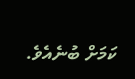ކަމަށް ބުނެއެވެ.